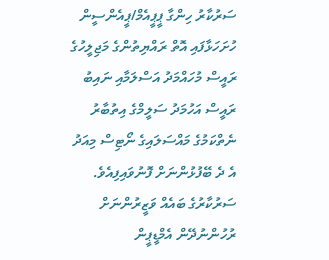ސަރުކާރު ހިންގާ ޕީޕީއެމް/ޕީއެންސީން ހުށަހަޅާފައި އޮތް ރައްޔިތުންގެ މަޖިލީހުގެ ރައީސް މުހައްމަދު އަސްލަމާއި ނައިބު ރައީސް އަހުމަދު ސަލީމްގެ އިތުބާރު ނެތްކަމުގެ މައްސަލައިގެ ނޯޓިސް މިއަދު އެ ދެ ބޭފުޅުންނަށް ފޮނުވައިފިއެވެ.
ސަރުކާރުގެ ބައެއް ވަޒީރުންނަށް ރުހުންނުދޭން އެމްޑީޕީން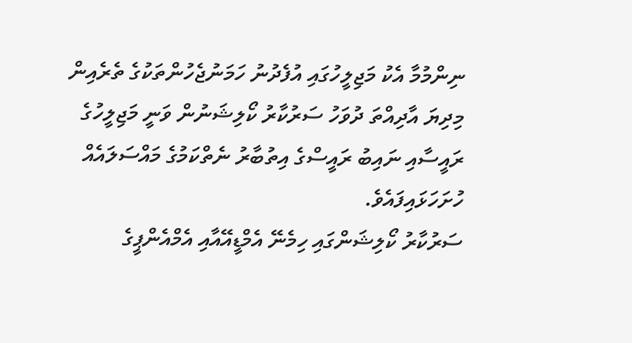ނިންމުމާ އެކު މަޖިލީހުގައި އުފެދުނު ހަމަނުޖެހުންތަކުގެ ތެރެއިން މިދިޔަ އާދިއްތަ ދުވަހު ސަރުކާރު ކޯލިޝަނުން ވަނީ މަޖިލީހުގެ ރައީސާއި ނައިބު ރައީސްގެ އިތުބާރު ނެތްކަމުގެ މައްސަލައެއް ހުށަހަޅައިފައެވެ.
ސަރުކާރު ކޯލިޝަންގައި ހިމެނޭ އެމްޑީއޭއާއި އެމްއެންޕީގެ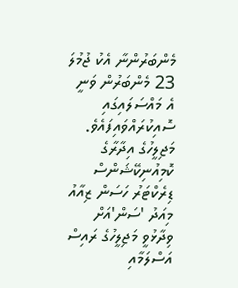މެންބަރުންނާ އެކު ޖުމުލަ 23 މެންބަރުން ވަނީ އެ މައްސަލައިގައި ސޮއިކުރައްވައިފައެވެ.
މަޖިލީހުގެ އިދާރާގެ ކޮމިއުނިކޭޝަންސް ޑިރެކްޓަރު ހަސަން ޒިއާއު މިއަދު 'ސަން'އަށް ވިދާޅުވީ މަޖިލީހުގެ ރައިސް އަސްލަމާއި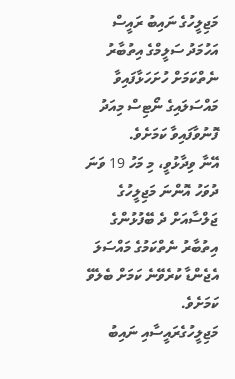މަޖިލީހުގެ ނައިބު ރައީސް އަހުމަދު ސަލީމްގެ އިތުބާރު ނެތްކަމަށް ހުށަހަޅާފައިވާ މައްސަލައިގެ ނޯޓިސް މިއަދު ފޮނުވާފައިވާ ކަމަށެވެ.
އޭނާ ވިދާޅުވީ، މި މަހު 19 ވަނަ ދުވަހު އޮންނަ މަޖިލީހުގެ ޖަލްސާއަށް ދެ ބޭފުޅުންގެ އިތުބާރު ނެތްކަމުގެ މައްސަލަ އެޖެންޑާ ކުރެވޭނެ ކަމަށް ބެލެވޭ ކަމަށެވެ.
މަޖިލީހުގެރައީސާއި ނައިބު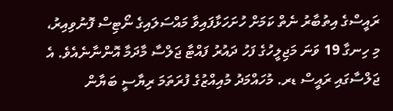ރައީސްގެ އިތުބާރު ނެތް ކަމަށް ހުށަހަޅާފައިވާ މައްސަލައިގެ ނޯޓިސް ފޮނުވިއިރު، މި ހިނގާ 19 ވަނަ މަޖިލީހުގެ ފަހު ދައުރު ފައްޓާ ޖަލްސާ މާދަމާ އޮންނާނެއެވެ. އެ ޖަލްސާގައި ރައީސް ޑރ. މުހައްމަދު މުއިއްޒުގެ ފުރަތަމަ ރިޔާސީ ބަޔާން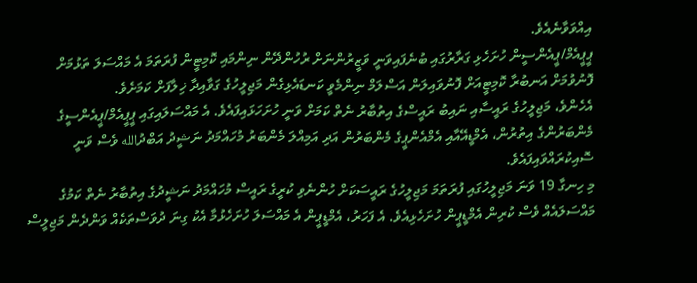އިއްވަވާނެއެވެ.
ޕީޕީއެމް/ޕީއެންސީން ހުށަހެޅި ގަރާރުގައި ބުނެފައިވަނީ ވަޒީރުންނަށް ރުހުންދޭން ނިންމައި ކޮމިޓީން ފުރަތަމަ އެ މައްސަލަ ތަޅުމަށް ފޮނުވުމަށް އަނބުރާ ކޮމިޓީއަށް ފޮނުވައިލަން އަސްލަމް ނިންމެވީ ކަނޑައެޅިގެން މަޖިލީހުގެ ގަވާއިދާ ޚިލާފަށް ކަމަށެވެ.
އެހެންވެ، މަޖިލީހުގެ ރައީސާއި ނައިބު ރައީސްގެ އިތުބާރު ނެތް ކަމަށް ވަނީ ހުށަހަޅައިފައެވެ. އެ މައްސަލައިގައި ޕީޕީއެމް/ޕީއެންސީގެ މެންބަރުންގެ އިތުރުން، އެމްޑީއޭއާއި އެމްއެންޕީގެ މެންބަރުން އަދި އަމިއްލަ މެންބަރު މުހައްމަދު ނަޝީދު އަބްދުالله ވެސް ވަނީ ސޮއިކުރައްވައިފައެވެ.
މި ހިނގާ 19 ވަނަ މަޖިލީހުގައި ފުރަތަމަ މަޖިލީހުގެ ރައީސަކަށް ހުންނެވި ކުރީގެ ރައީސް މުހައްމަދު ނަޝީދުގެ އިތުބާރު ނެތް ކަމުގެ މައްސަލައެއް ވެސް ކުރިން އެމްޑީޕީން ހުށަހެޅިއެވެ. އެ ފަހަރު، އެމްޑީޕީން އެ މައްސަލަ ހުށަހެޅުމާ އެކު ގިނަ ދުވަސްތަކެއް ވަންދެން މަޖިލީސް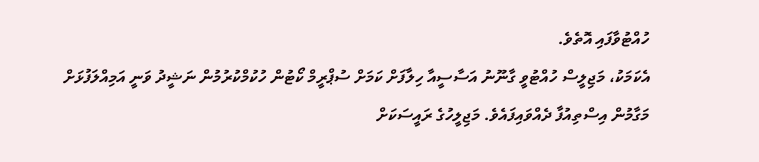ހުއްޓުވާފައި އޮތެވެ.
އެކަމަކު، މަޖިލީސް ހުއްޓުވީ ގާނޫނު އަސާސީއާ ހިލާފަށް ކަމަށް ސުޕްރީމް ކޯޓުން ހުކުމްކުރުމުން ނަޝީދު ވަނީ އަމިއްލަފުޅަށް މަގާމުން އިސްތިއުފާ ދެއްވައިފައެވެ. މަޖިލީހުގެ ރައީސަކަށް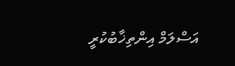އަސްލަމް އިންތިޚާބުކުރީ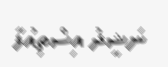ނަޝީދު އިސްތިއުފާ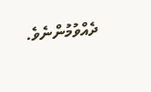ދެއްވުމުންނެވެ.